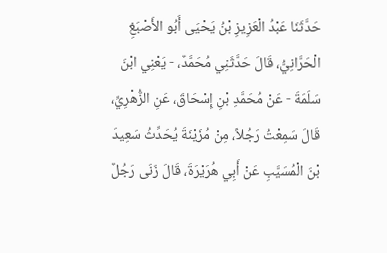حَدَّثَنَا عَبْدُ الْعَزِيزِ بْنُ يَحْيَى أَبُو الأَصْبَغِ الْحَرَّانِيُّ، قَالَ حَدَّثَنِي مُحَمَّدٌ، - يَعْنِي ابْنَ سَلَمَةَ - عَنْ مُحَمَّدِ بْنِ إِسْحَاقَ، عَنِ الزُّهْرِيِّ، قَالَ سَمِعْتُ رَجُلاً، مِنْ مُزَيْنَةَ يُحَدِّثُ سَعِيدَ بْنَ الْمُسَيَّبِ عَنْ أَبِي هُرَيْرَةَ، قَالَ زَنَى رَجُلٌ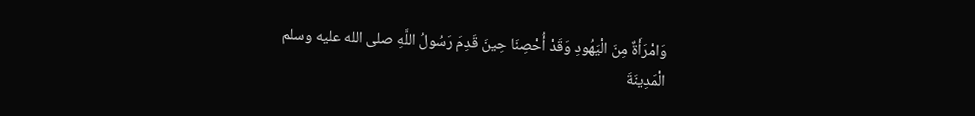وَامْرَأَةٌ مِنَ الْيَهُودِ وَقَدْ أُحْصِنَا حِينَ قَدِمَ رَسُولُ اللَّهِ صلى الله عليه وسلم الْمَدِينَةَ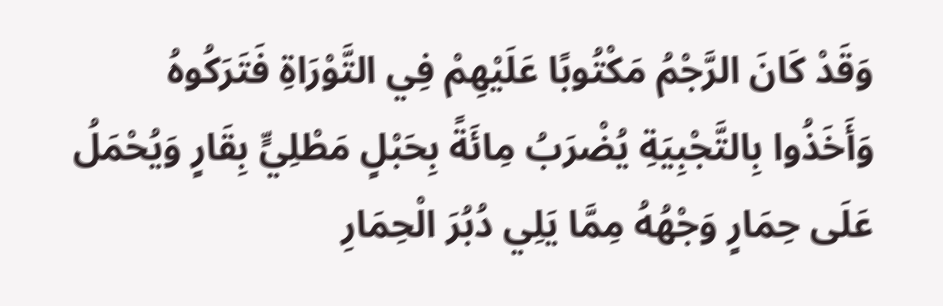وَقَدْ كَانَ الرَّجْمُ مَكْتُوبًا عَلَيْهِمْ فِي التَّوْرَاةِ فَتَرَكُوهُ وَأَخَذُوا بِالتَّجْبِيَةِ يُضْرَبُ مِائَةً بِحَبْلٍ مَطْلِيٍّ بِقَارٍ وَيُحْمَلُ عَلَى حِمَارٍ وَجْهُهُ مِمَّا يَلِي دُبُرَ الْحِمَارِ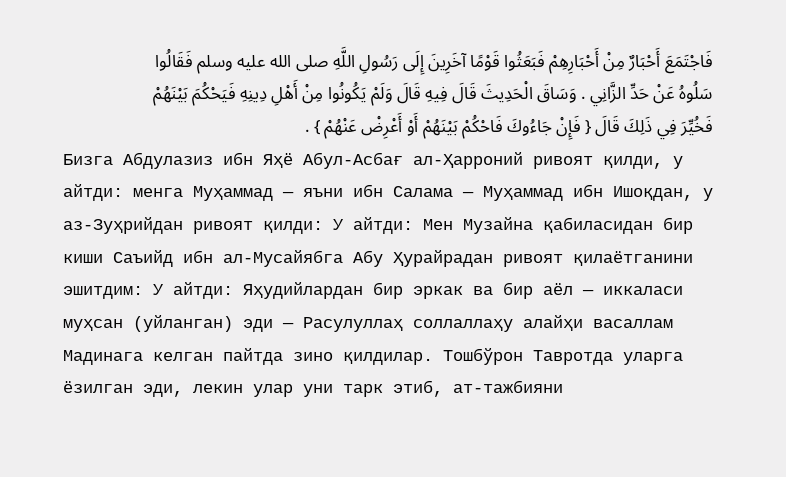فَاجْتَمَعَ أَحْبَارٌ مِنْ أَحْبَارِهِمْ فَبَعَثُوا قَوْمًا آخَرِينَ إِلَى رَسُولِ اللَّهِ صلى الله عليه وسلم فَقَالُوا سَلُوهُ عَنْ حَدِّ الزَّانِي . وَسَاقَ الْحَدِيثَ قَالَ فِيهِ قَالَ وَلَمْ يَكُونُوا مِنْ أَهْلِ دِينِهِ فَيَحْكُمَ بَيْنَهُمْ فَخُيِّرَ فِي ذَلِكَ قَالَ { فَإِنْ جَاءُوكَ فَاحْكُمْ بَيْنَهُمْ أَوْ أَعْرِضْ عَنْهُمْ } .
Бизга Абдулазиз ибн Яҳё Абул-Асбағ ал-Ҳарроний ривоят қилди, у айтди: менга Муҳаммад — яъни ибн Салама — Муҳаммад ибн Ишоқдан, у аз-Зуҳрийдан ривоят қилди: У айтди: Мен Музайна қабиласидан бир киши Саъийд ибн ал-Мусайябга Абу Ҳурайрадан ривоят қилаётганини эшитдим: У айтди: Яҳудийлардан бир эркак ва бир аёл — иккаласи муҳсан (уйланган) эди — Расулуллаҳ соллаллаҳу алайҳи васаллам Мадинага келган пайтда зино қилдилар. Тошбўрон Тавротда уларга ёзилган эди, лекин улар уни тарк этиб, ат-тажбияни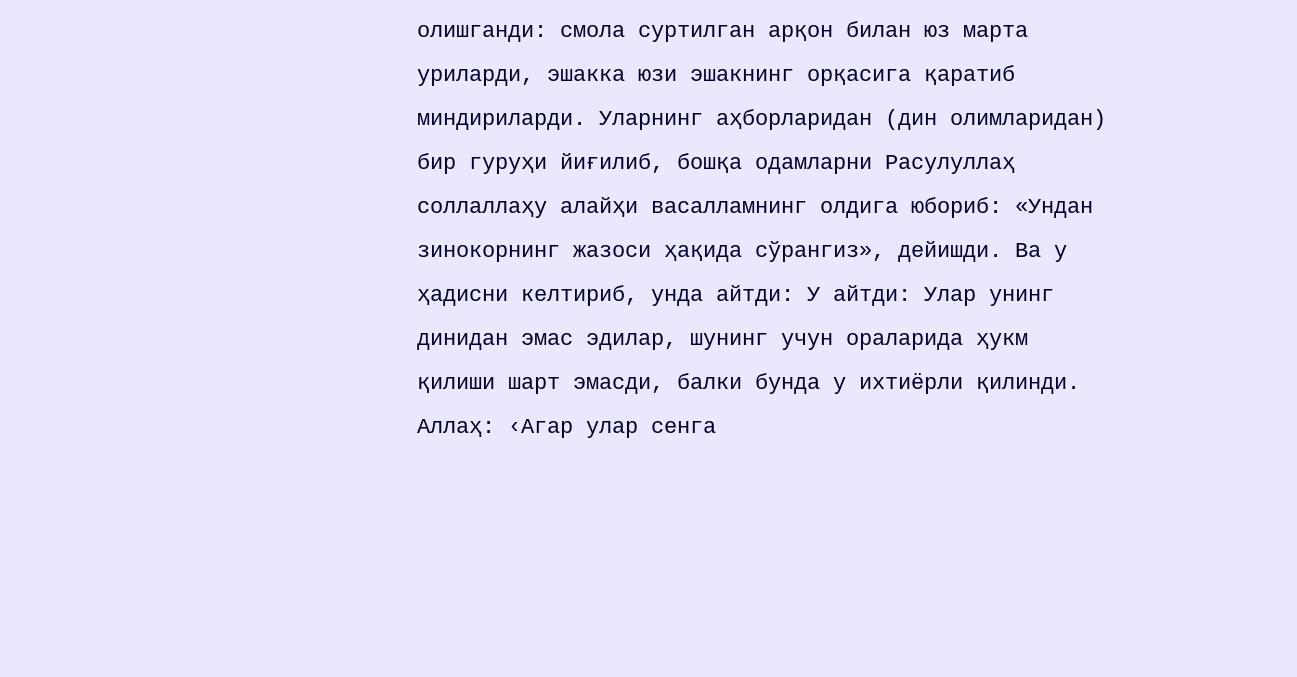олишганди: смола суртилган арқон билан юз марта уриларди, эшакка юзи эшакнинг орқасига қаратиб миндириларди. Уларнинг аҳборларидан (дин олимларидан) бир гуруҳи йиғилиб, бошқа одамларни Расулуллаҳ соллаллаҳу алайҳи васалламнинг олдига юбориб: «Ундан зинокорнинг жазоси ҳақида сўрангиз», дейишди. Ва у ҳадисни келтириб, унда айтди: У айтди: Улар унинг динидан эмас эдилар, шунинг учун ораларида ҳукм қилиши шарт эмасди, балки бунда у ихтиёрли қилинди. Аллаҳ: ‹Агар улар сенга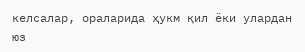келсалар, ораларида ҳукм қил ёки улардан юз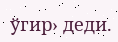ўгир› деди.